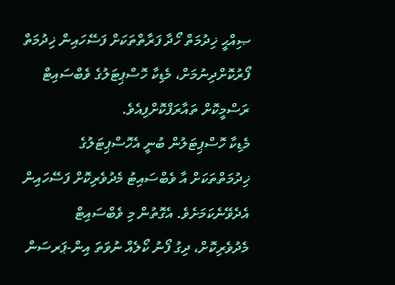ޞިއްޙީ ޚިދުމަތް ހޯދާ ފަރާތްތަކަށް ފަސޭހައިން ޚިދުމަތް ފޯރުކޮށްދިނުމަށް، މެޑިކާ ހޮސްޕިޓަލުގެ ވެބްސައިޓް ރަސްމީކޮށް ތައާރަފްކޮށްފިއެވެ.
މެޑިކާ ހޮސްޕިޓަލުން ބުނީ އެހޮސްޕިޓަލުގެ ޚިދުމަތްތަކަށް އާ ވެބްސައިޓު މެދުވެރިކޮށް ފަސޭހައިން އެދެވޭނެކަމަށެވެ. އެގޮތުން މި ވެބްސައިޓް މެދުވެރިކޮށް، ދިގު ފޯނު ކޯލެއް ނުވަތަ އިން-ޕަރސަން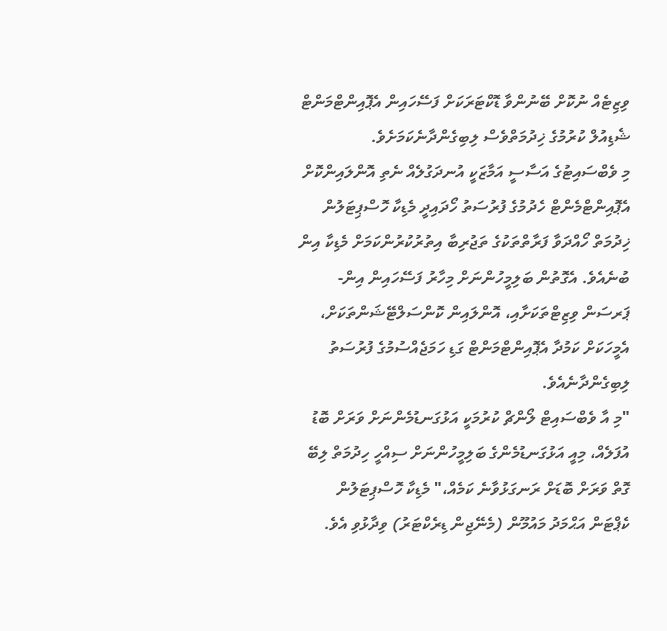ވިޒިޓެއް ނުކޮށް ބޭނުންވާ ޑޮކްޓަރަކަށް ފަސޭހައިން އެޕޮއިންޓްމަންޓް ޝެޑިއުލް ކުރުމުގެ ޚިދުމަތްވެސް ލިބިގެންދާނެކަމަށެވެ.
މި ވެބްސައިޓުގެ އަސާސީ އަމާޒަކީ އުނދަގުލެއް ނެތި އޮންލައިންކޮށް އެޕޮއިންޓްމެންޓް ހެދުމުގެ ފުރުސަތު ހޯދައިދީ މެޑިކާ ހޮސްޕިޓަލުން ޚިދުމަތް ހޯއްދަވާ ފަރާތްތަކުގެ ތަޖުރިބާ އިތުރުކުރުންކަމަށް މެޑިކާ އިން ބުނެއެވެ. އެގޮތުން ބަލިމީހުންނަށް މިހާރު ފަސޭހައިން އިން-ޕަރސަން ވިޒިޓްތަކަށާއި، އޮންލައިން ކޮންސަލްޓޭޝަންތަކަށް، އެމީހަކަށް ކަމުދާ އެޕޮއިންޓްމަންޓް ގަޑި ހަމަޖެއްސުމުގެ ފުރުސަތު ލިބިގެންދާނެއެވެ.
"މި އާ ވެބްސައިޓް ލޯންޗް ކުރުމަކީ އަޅުގަނޑުމެންނަށް ވަރަށް ބޮޑު އުފަލެއް، މިއީ އަޅުގަނޑުމެންގެ ބަލިމީހުންނަށް ސިއްހީ ހިދުމަތް ލިބޭ ގޮތް ވަރަށް ބޮޑަށް ރަނގަޅުވާނެ ކަމެއް،" މެޑިކާ ހޮސްޕިޓަލުން ކެޕްޓަން އަޙްމަދު މައުމޫން (މެނޭޖިން ޑިރެކްޓަރު) ވިދާޅުވި އެވެ.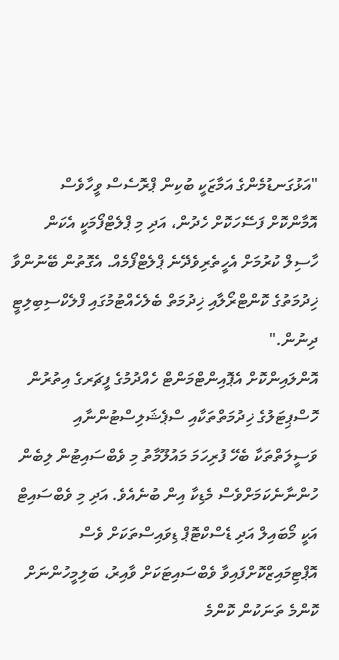"އަޅުގަނޑުމެންގެ އަމާޒަކީ ބުކިން ޕްރޮސެސް ވީހާވެސް އޮމާންކޮށް ފަސޭހަކޮށް ހެދުން، އަދި މި ޕްލެޓްފޯމަކީ އެކަން ހާސިލް ކުރުމަށް އެހީތެރިވެދޭނެ ޕްލެޓްފޯމެއް. އެގޮތުން ބޭނުންވާ ޚިދުމަތުގެ ކޮންޓްރޯލާއި ޚިދުމަތް ބެލެހެއްޓުމުގައި ފްލެކްސިބިލިޓީ ދިނުން."
އޮންލައިންކޮށް އެޕޮއިންޓްމަންޓް ހެއްދުމުގެ ފީޗަރގެ އިތުރުން ހޮސްޕިޓަލުގެ ޚިދުމަތްތަކާއި ސްޕެޝަލިސްޓުންނާއި ވަސީލަތްތަކާ ބެހޭ ފުރިހަމަ މައުލޫމާތު މި ވެބްސައިޓުން ލިބެން ހުންނާނެކަމަށްވެސް މެޑިކާ އިން ބުނެއެވެ. އަދި މި ވެބްސައިޓް އަކީ މޯބައިލް އަދި ޑެސްކްޓޮޕް ޑިވައިސްތަކަށް ވެސް އޮޕްޓިމައިޒްކޮށްފައިވާ ވެބްސައިޓަކަށް ވާއިރު، ބަލިމީހުންނަށް ކޮންމެ ތަނަކުން ކޮންމެ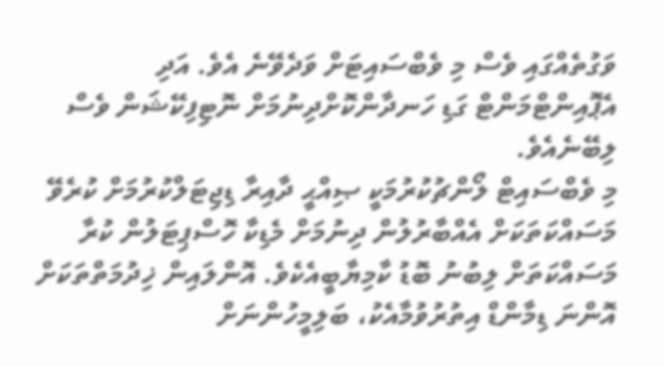ވަގުތެއްގައި ވެސް މި ވެބްސައިޓަށް ވަދެވޭނެ އެވެ. އަދި އެޕޮއިންޓްމަންޓް ގަޑި ހަނދާންކޮށްދިނުމަށް ނޮޓިފިކޭޝަން ވެސް ލިބޭނެއެވެ.
މި ވެބްސައިޓް ލޯންޗުކުރުމަކީ ޞިއްޙީ ދާއިރާ ޑިޖިޓަލްކުރުމަށް ކުރެވޭ މަސައްކަތަކަށް އެއްބާރުލުން ދިނުމަށް މެޑިކާ ހޮސްޕިޓަލުން ކުރާ މަސައްކަތަށް ލިބުނު ބޮޑު ކާމިޔާބީއެކެވެ. އޮންލައިން ޚިދުމަތްތަކަށް އޮންނަ ޑިމާންޑް އިތުރުވުމާއެކު، ބަލިމީހުންނަށް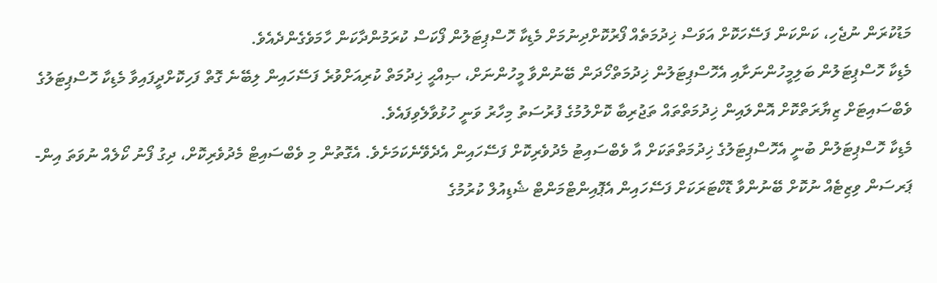މަޑުކުރަން ނުޖެހި، ކަންކަން ފަސޭހަކޮށް އަވަސް ޚިދުމަތެއް ފޯރުކޮށްދިނުމަށް މެޑިކާ ހޮސްޕިޓަލުން ފޯކަސް ކުރަމުންދާކަން ހާމަވެގެންދެއެވެ.
މެޑިކާ ހޮސްޕިޓަލުން ބަލިމީހުންނަށާއި އެހޮސްޕިޓަލުން ޚިދުމަތްހޯދަން ބޭނުންވާ މީހުންނަށް، ޞިއްޙީ ޚިދުމަތް ކުރިއަށްވުރެ ފަސޭހައިން ލިބޭނެ ގޮތް ފަހިކޮށްދީފައިވާ މެޑިކާ ހޮސްޕިޓަލުގެ ވެބްސައިޓަށް ޒިޔާރަތްކޮށް އޮންލައިން ޚިދުމަތްތައް ތަޖުރިބާ ކޮށްލުމުގެ ފުރުސަތު މިހާރު ވަނީ ހުޅުވާލެވިފައެވެ.
މެޑިކާ ހޮސްޕިޓަލުން ބުނީ އެހޮސްޕިޓަލުގެ ޚިދުމަތްތަކަށް އާ ވެބްސައިޓު މެދުވެރިކޮށް ފަސޭހައިން އެދެވޭނެކަމަށެވެ. އެގޮތުން މި ވެބްސައިޓް މެދުވެރިކޮށް، ދިގު ފޯނު ކޯލެއް ނުވަތަ އިން-ޕަރސަން ވިޒިޓެއް ނުކޮށް ބޭނުންވާ ޑޮކްޓަރަކަށް ފަސޭހައިން އެޕޮއިންޓްމަންޓް ޝެޑިއުލް ކުރުމުގެ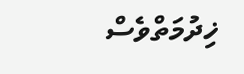ޚިދުމަތްވެސް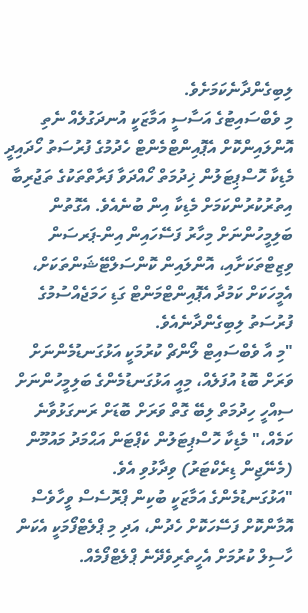ލިބިގެންދާނެކަމަށެވެ.
މި ވެބްސައިޓުގެ އަސާސީ އަމާޒަކީ އުނދަގުލެއް ނެތި އޮންލައިންކޮށް އެޕޮއިންޓްމެންޓް ހެދުމުގެ ފުރުސަތު ހޯދައިދީ މެޑިކާ ހޮސްޕިޓަލުން ޚިދުމަތް ހޯއްދަވާ ފަރާތްތަކުގެ ތަޖުރިބާ އިތުރުކުރުންކަމަށް މެޑިކާ އިން ބުނެއެވެ. އެގޮތުން ބަލިމީހުންނަށް މިހާރު ފަސޭހައިން އިން-ޕަރސަން ވިޒިޓްތަކަށާއި، އޮންލައިން ކޮންސަލްޓޭޝަންތަކަށް، އެމީހަކަށް ކަމުދާ އެޕޮއިންޓްމަންޓް ގަޑި ހަމަޖެއްސުމުގެ ފުރުސަތު ލިބިގެންދާނެއެވެ.
"މި އާ ވެބްސައިޓް ލޯންޗް ކުރުމަކީ އަޅުގަނޑުމެންނަށް ވަރަށް ބޮޑު އުފަލެއް، މިއީ އަޅުގަނޑުމެންގެ ބަލިމީހުންނަށް ސިއްހީ ހިދުމަތް ލިބޭ ގޮތް ވަރަށް ބޮޑަށް ރަނގަޅުވާނެ ކަމެއް،" މެޑިކާ ހޮސްޕިޓަލުން ކެޕްޓަން އަޙްމަދު މައުމޫން (މެނޭޖިން ޑިރެކްޓަރު) ވިދާޅުވި އެވެ.
"އަޅުގަނޑުމެންގެ އަމާޒަކީ ބުކިން ޕްރޮސެސް ވީހާވެސް އޮމާންކޮށް ފަސޭހަކޮށް ހެދުން، އަދި މި ޕްލެޓްފޯމަކީ އެކަން ހާސިލް ކުރުމަށް އެހީތެރިވެދޭނެ ޕްލެޓްފޯމެއް.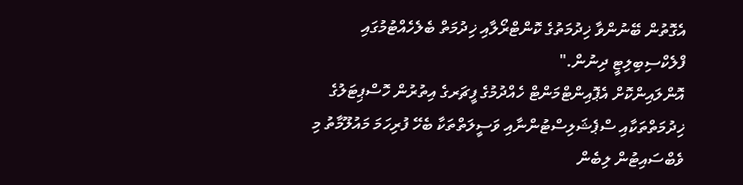އެގޮތުން ބޭނުންވާ ޚިދުމަތުގެ ކޮންޓްރޯލާއި ޚިދުމަތް ބެލެހެއްޓުމުގައި ފްލެކްސިބިލިޓީ ދިނުން."
އޮންލައިންކޮށް އެޕޮއިންޓްމަންޓް ހެއްދުމުގެ ފީޗަރގެ އިތުރުން ހޮސްޕިޓަލުގެ ޚިދުމަތްތަކާއި ސްޕެޝަލިސްޓުންނާއި ވަސީލަތްތަކާ ބެހޭ ފުރިހަމަ މައުލޫމާތު މި ވެބްސައިޓުން ލިބެން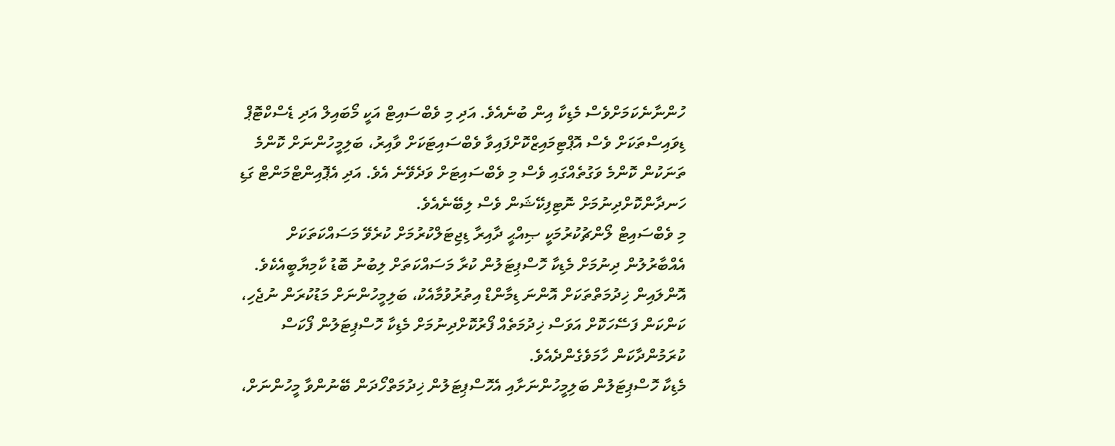ހުންނާނެކަމަށްވެސް މެޑިކާ އިން ބުނެއެވެ. އަދި މި ވެބްސައިޓް އަކީ މޯބައިލް އަދި ޑެސްކްޓޮޕް ޑިވައިސްތަކަށް ވެސް އޮޕްޓިމައިޒްކޮށްފައިވާ ވެބްސައިޓަކަށް ވާއިރު، ބަލިމީހުންނަށް ކޮންމެ ތަނަކުން ކޮންމެ ވަގުތެއްގައި ވެސް މި ވެބްސައިޓަށް ވަދެވޭނެ އެވެ. އަދި އެޕޮއިންޓްމަންޓް ގަޑި ހަނދާންކޮށްދިނުމަށް ނޮޓިފިކޭޝަން ވެސް ލިބޭނެއެވެ.
މި ވެބްސައިޓް ލޯންޗުކުރުމަކީ ޞިއްޙީ ދާއިރާ ޑިޖިޓަލްކުރުމަށް ކުރެވޭ މަސައްކަތަކަށް އެއްބާރުލުން ދިނުމަށް މެޑިކާ ހޮސްޕިޓަލުން ކުރާ މަސައްކަތަށް ލިބުނު ބޮޑު ކާމިޔާބީއެކެވެ. އޮންލައިން ޚިދުމަތްތަކަށް އޮންނަ ޑިމާންޑް އިތުރުވުމާއެކު، ބަލިމީހުންނަށް މަޑުކުރަން ނުޖެހި، ކަންކަން ފަސޭހަކޮށް އަވަސް ޚިދުމަތެއް ފޯރުކޮށްދިނުމަށް މެޑިކާ ހޮސްޕިޓަލުން ފޯކަސް ކުރަމުންދާކަން ހާމަވެގެންދެއެވެ.
މެޑިކާ ހޮސްޕިޓަލުން ބަލިމީހުންނަށާއި އެހޮސްޕިޓަލުން ޚިދުމަތްހޯދަން ބޭނުންވާ މީހުންނަށް،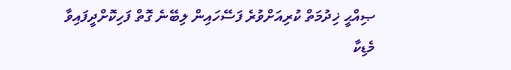ޞިއްޙީ ޚިދުމަތް ކުރިއަށްވުރެ ފަސޭހައިން ލިބޭނެ ގޮތް ފަހިކޮށްދީފައިވާ މެޑިކާ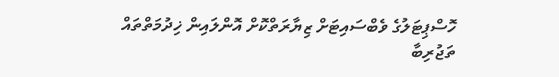ހޮސްޕިޓަލުގެ ވެބްސައިޓަށް ޒިޔާރަތްކޮށް އޮންލައިން ޚިދުމަތްތައް ތަޖުރިބާ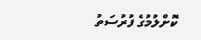ކޮށްލުމުގެ ފުރުސަތު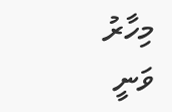މިހާރު ވަނީ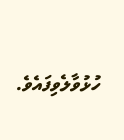ހުޅުވާލެވިފައެވެ.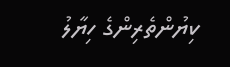ކިޔުންތެރިންގެ ހިޔާލު